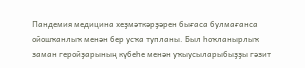Пандемия медицина хеҙмәткәрҙәрен бығаса булмағанса ойошҡанлыҡ менән бер усҡа тупланы. Был һоҡланырлыҡ заман геройҙарының күбеһе менән уҡыусыларыбыҙҙы гәзит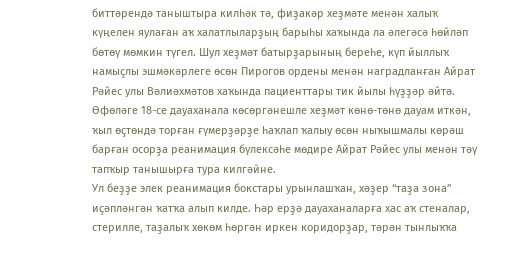биттәрендә таныштыра килһәк тә, фиҙакәр хеҙмәте менән халыҡ күңелен яулаған аҡ халатлыларҙың барыһы хаҡында ла әлегәсә һөйләп бөтөү мөмкин түгел. Шул хеҙмәт батырҙарының береһе, күп йыллыҡ намыҫлы эшмәкәрлеге өсөн Пирогов ордены менән наградланған Айрат Рәйес улы Вәлиәхмәтов хаҡында пациенттары тик йылы һүҙҙәр әйтә.
Өфөләге 18-се дауаханала көсөргәнешле хеҙмәт көнө-төнө дауам иткән, ҡыл өҫтөндә торған ғүмерҙәрҙе һаҡлап ҡалыу өсөн ныҡышмалы көрәш барған осорҙа реанимация бүлексәһе мөдире Айрат Рәйес улы менән тәү тапҡыр танышырға тура килгәйне.
Ул беҙҙе элек реанимация бокстары урынлашҡан, хәҙер “таҙа зона” иҫәпләнгән ҡатҡа алып килде. Һәр ерҙә дауаханаларға хас аҡ стеналар, стерилле, таҙалыҡ хөкөм һөргән иркен коридорҙар, тәрән тынлыҡҡа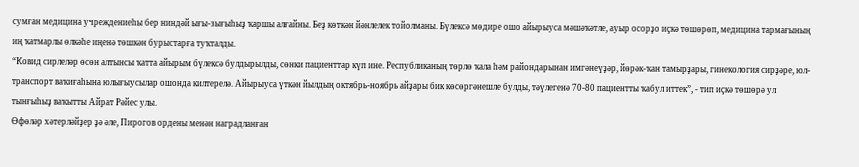сумған медицина учреждениеһы бер ниндәй ығы-зығыһыҙ ҡаршы алғайны. Беҙ көткән йәнлелек тойолманы. Бүлексә мөдире ошо айырыуса мәшәҡәтле, ауыр осорҙо иҫкә төшөрөп, медицина тармағының иң ҡатмарлы өлкәһе иңенә төшкән бурыстарға туҡталды.
“Ковид сирлеләр өсөн алтынсы ҡатта айырым бүлексә булдырылды, сөнки пациенттар күп ине. Республиканың төрлө ҡала һәм райондарынан имгәнеүҙәр, йөрәк-ҡан тамырҙары, гинекология сирҙәре, юл-транспорт ваҡиғаһына юлығыусылар ошонда килтерелә. Айырыуса үткән йылдың октябрь-ноябрь айҙары бик көсөргәнешле булды, тәүлегенә 70-80 пациентты ҡабул иттек”, - тип иҫкә төшөрә ул тынғыһыҙ ваҡытты Айрат Рәйес улы.
Өфөләр хәтерләйҙер ҙә әле, Пирогов ордены менән наградланған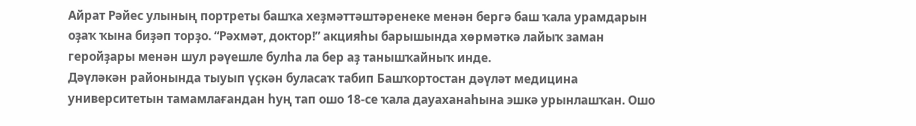Айрат Рәйес улының портреты башҡа хеҙмәттәштәренеке менән бергә баш ҡала урамдарын оҙаҡ ҡына биҙәп торҙо. “Рәхмәт, доктор!” акцияһы барышында хөрмәткә лайыҡ заман геройҙары менән шул рәүешле булһа ла бер аҙ танышҡайныҡ инде.
Дәүләкән районында тыуып үҫкән буласаҡ табип Башҡортостан дәүләт медицина университетын тамамлағандан һуң тап ошо 18-се ҡала дауаханаһына эшкә урынлашҡан. Ошо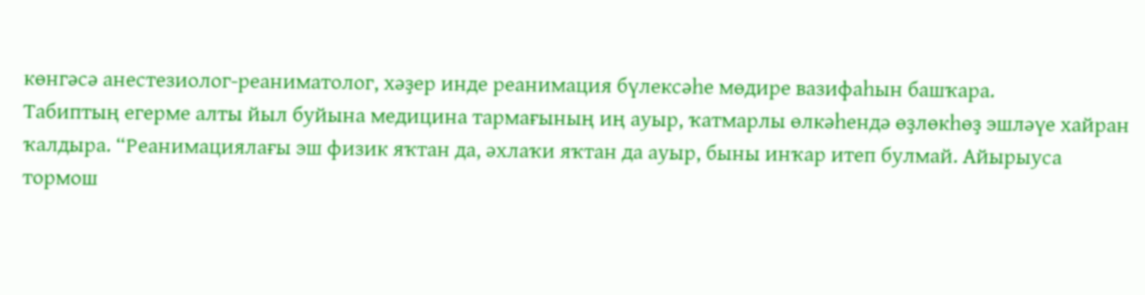көнгәсә анестезиолог-реаниматолог, хәҙер инде реанимация бүлексәһе мөдире вазифаһын башҡара.
Табиптың егерме алты йыл буйына медицина тармағының иң ауыр, ҡатмарлы өлкәһендә өҙлөкһөҙ эшләүе хайран ҡалдыра. “Реанимациялағы эш физик яҡтан да, әхлаҡи яҡтан да ауыр, быны инҡар итеп булмай. Айырыуса тормош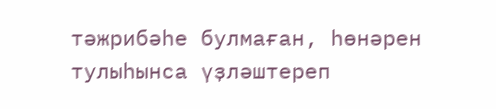тәжрибәһе булмаған, һөнәрен тулыһынса үҙләштереп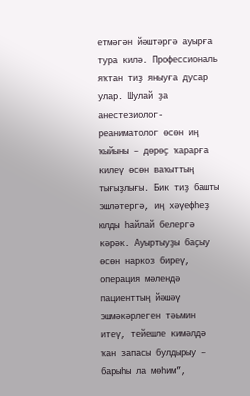етмәгән йәштәргә ауырға тура килә. Профессиональ яҡтан тиҙ яныуға дусар улар. Шулай ҙа анестезиолог-реаниматолог өсөн иң ҡыйыны – дөрөҫ ҡарарға килеү өсөн ваҡыттың тығыҙлығы. Бик тиҙ башты эшләтергә, иң хәүефһеҙ юлды һайлай белергә кәрәк. Ауыртыуҙы баҫыу өсөн наркоз биреү, операция мәлендә пациенттың йәшәү эшмәкәрлеген тәьмин итеү, тейешле кимәлдә ҡан запасы булдырыу – барыһы ла мөһим”,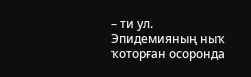– ти ул.
Эпидемияның ныҡ ҡоторған осоронда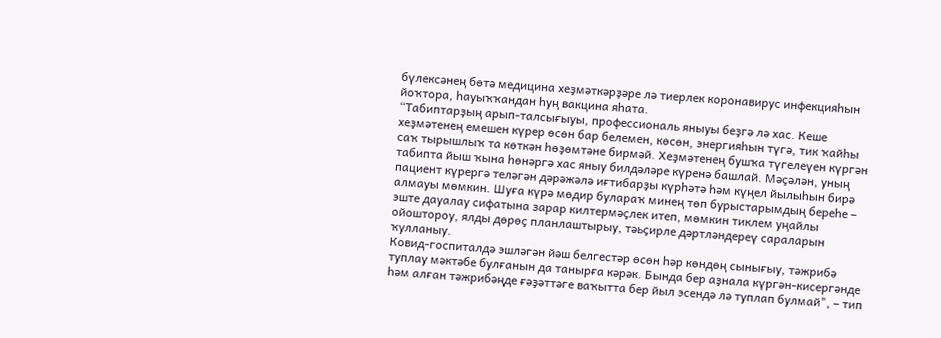бүлексәнең бөтә медицина хеҙмәткәрҙәре лә тиерлек коронавирус инфекцияһын йоҡтора, һауыҡҡандан һуң вакцина яһата.
“Табиптарҙың арып-талсығыуы, профессиональ яныуы беҙгә лә хас. Кеше хеҙмәтенең емешен күрер өсөн бар белемен, көсөн, энергияһын түгә, тик ҡайһы саҡ тырышлыҡ та көткән һөҙөмтәне бирмәй. Хеҙмәтенең бушҡа түгелеүен күргән табипта йыш ҡына һөнәргә хас яныу билдәләре күренә башлай. Мәҫәлән, уның пациент күрергә теләгән дәрәжәлә иғтибарҙы күрһәтә һәм күңел йылыһын бирә алмауы мөмкин. Шуға күрә мөдир булараҡ минең төп бурыстарымдың береһе – эште дауалау сифатына зарар килтермәҫлек итеп, мөмкин тиклем уңайлы ойоштороу, ялды дөрөҫ планлаштырыу, тәьҫирле дәртләндереү сараларын ҡулланыу.
Ковид-госпиталдә эшләгән йәш белгестәр өсөн һәр көндөң сынығыу, тәжрибә туплау мәктәбе булғанын да танырға кәрәк. Бында бер аҙнала күргән-кисергәнде һәм алған тәжрибәңде ғәҙәттәге ваҡытта бер йыл эсендә лә туплап булмай", – тип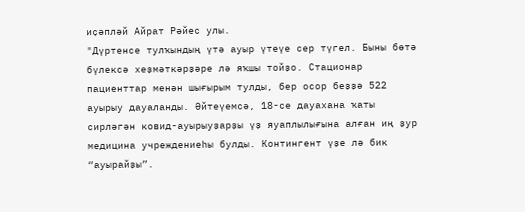иҫәпләй Айрат Рәйес улы.
"Дүртенсе тулҡындың үтә ауыр үтеүе сер түгел. Быны бөтә бүлексә хеҙмәткәрҙәре лә яҡшы тойҙо. Стационар пациенттар менән шығырым тулды, бер осор беҙҙә 522 ауырыу дауаланды. Әйтеүемсә, 18-се дауахана ҡаты сирләгән ковид-ауырыуҙарҙы үҙ яуаплылығына алған иң ҙур медицина учреждениеһы булды. Контингент үҙе лә бик “ауырайҙы”.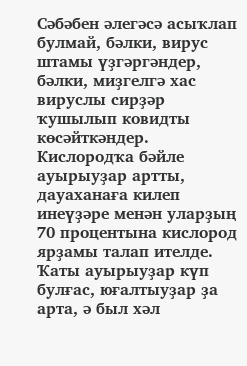Сәбәбен әлегәсә асыҡлап булмай, бәлки, вирус штамы үҙгәргәндер, бәлки, миҙгелгә хас вируслы сирҙәр ҡушылып ковидты көсәйткәндер. Кислородҡа бәйле ауырыуҙар артты, дауаханаға килеп инеүҙәре менән уларҙың 70 процентына кислород ярҙамы талап ителде. Ҡаты ауырыуҙар күп булғас, юғалтыуҙар ҙа арта, ә был хәл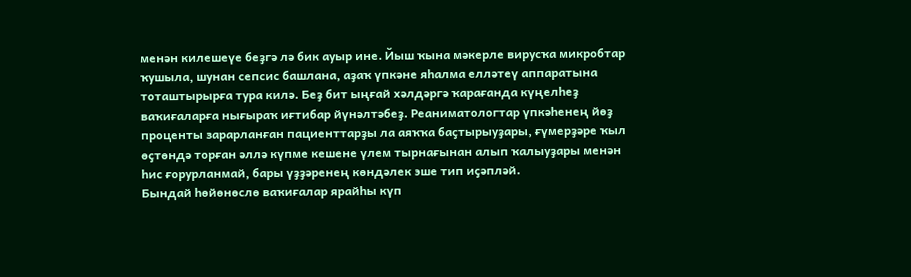менән килешеүе беҙгә лә бик ауыр ине. Йыш ҡына мәкерле вирусҡа микробтар ҡушыла, шунан сепсис башлана, аҙаҡ үпкәне яһалма елләтеү аппаратына тоташтырырға тура килә. Беҙ бит ыңғай хәлдәргә ҡарағанда күңелһеҙ ваҡиғаларға нығыраҡ иғтибар йүнәлтәбеҙ. Реаниматологтар үпкәһенең йөҙ проценты зарарланған пациенттарҙы ла аяҡҡа баҫтырыуҙары, ғүмерҙәре ҡыл өҫтөндә торған әллә күпме кешене үлем тырнағынан алып ҡалыуҙары менән һис ғорурланмай, бары үҙҙәренең көндәлек эше тип иҫәпләй.
Бындай һөйөнөслө ваҡиғалар ярайһы күп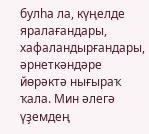булһа ла, күңелде яралағандары, хафаландырғандары, әрнеткәндәре йөрәктә нығыраҡ ҡала. Мин әлегә үҙемдең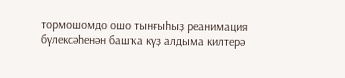тормошомдо ошо тынғыһыҙ реанимация бүлексәһенән башҡа күҙ алдыма килтерә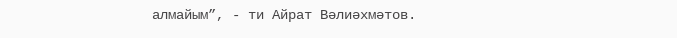алмайым”, - ти Айрат Вәлиәхмәтов.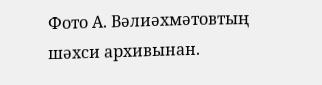Фото А. Вәлиәхмәтовтың шәхси архивынан.